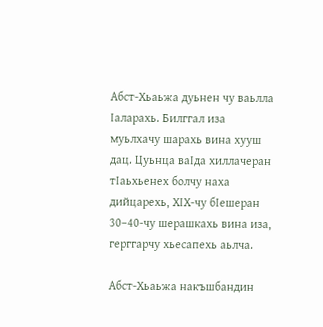Абст-Хьаьжа дуьнен чу ваьлла Iаларахь. Билггал иза муьлхачу шарахь вина хууш дац. Цуьнца ваIда хиллачеран тIаьхьенех болчу наха дийцарехь, ХIХ-чу бIешеран 30–40-чу шерашкахь вина иза, герггарчу хьесапехь аьлча.

Абст-Хьаьжа накъшбандин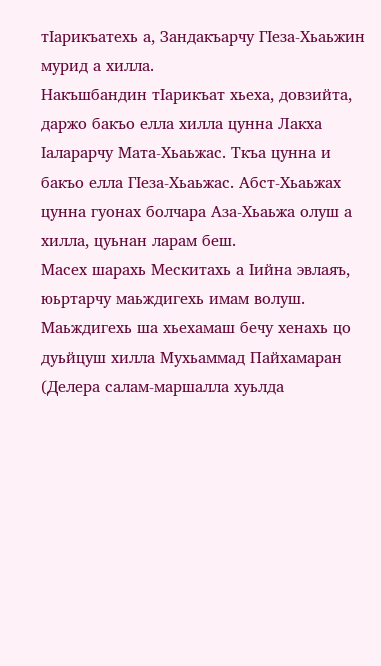тIарикъатехь а, Зандакъарчу ГIеза-Хьаьжин мурид а хилла.
Накъшбандин тIарикъат хьеха, довзийта, даржо бакъо елла хилла цунна Лакха Iаларарчу Мата-Хьаьжас. Ткъа цунна и бакъо елла ГIеза-Хьаьжас. Абст-Хьаьжах цунна гуонах болчара Аза-Хьаьжа олуш а хилла, цуьнан ларам беш.
Масех шарахь Мескитахь а Iийна эвлаяъ, юьртарчу маьждигехь имам волуш.
Маьждигехь ша хьехамаш бечу хенахь цо дуьйцуш хилла Мухьаммад Пайхамаран (Делера салам-маршалла хуьлда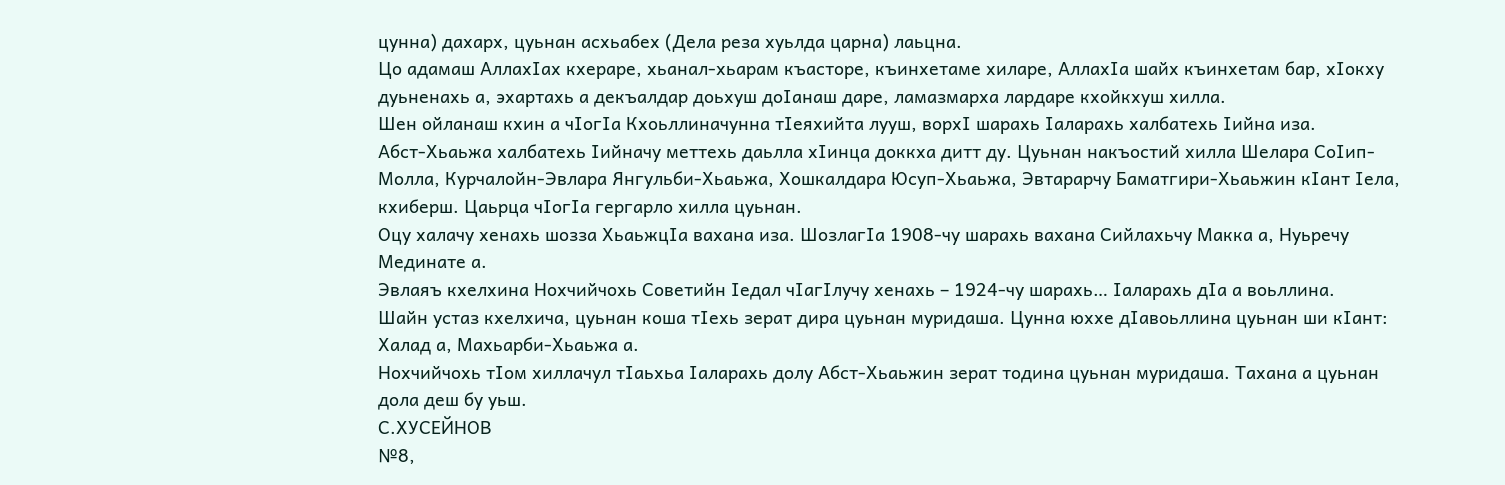цунна) дахарх, цуьнан асхьабех (Дела реза хуьлда царна) лаьцна.
Цо адамаш АллахIах кхераре, хьанал-хьарам къасторе, къинхетаме хиларе, АллахIа шайх къинхетам бар, хIокху дуьненахь а, эхартахь а декъалдар доьхуш доIанаш даре, ламазмарха лардаре кхойкхуш хилла.
Шен ойланаш кхин а чIогIа Кхоьллиначунна тIеяхийта лууш, ворхI шарахь Iаларахь халбатехь Iийна иза.
Абст-Хьаьжа халбатехь Iийначу меттехь даьлла хIинца доккха дитт ду. Цуьнан накъостий хилла Шелара СоIип-Молла, Курчалойн-Эвлара Янгульби-Хьаьжа, Хошкалдара Юсуп-Хьаьжа, Эвтарарчу Баматгири-Хьаьжин кIант Iела, кхиберш. Цаьрца чIогIа гергарло хилла цуьнан.
Оцу халачу хенахь шозза ХьаьжцIа вахана иза. ШозлагIа 1908-чу шарахь вахана Сийлахьчу Макка а, Нуьречу Мединате а.
Эвлаяъ кхелхина Нохчийчохь Советийн Iедал чIагIлучу хенахь – 1924-чу шарахь… Iаларахь дIа а воьллина.
Шайн устаз кхелхича, цуьнан коша тIехь зерат дира цуьнан муридаша. Цунна юххе дIавоьллина цуьнан ши кIант: Халад а, Махьарби-Хьаьжа а.
Нохчийчохь тIом хиллачул тIаьхьа Iаларахь долу Абст-Хьаьжин зерат тодина цуьнан муридаша. Тахана а цуьнан дола деш бу уьш.
С.ХУСЕЙНОВ
№8,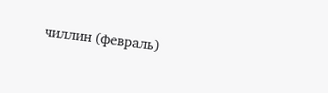чиллин (февраль)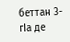беттан 3-гIа де